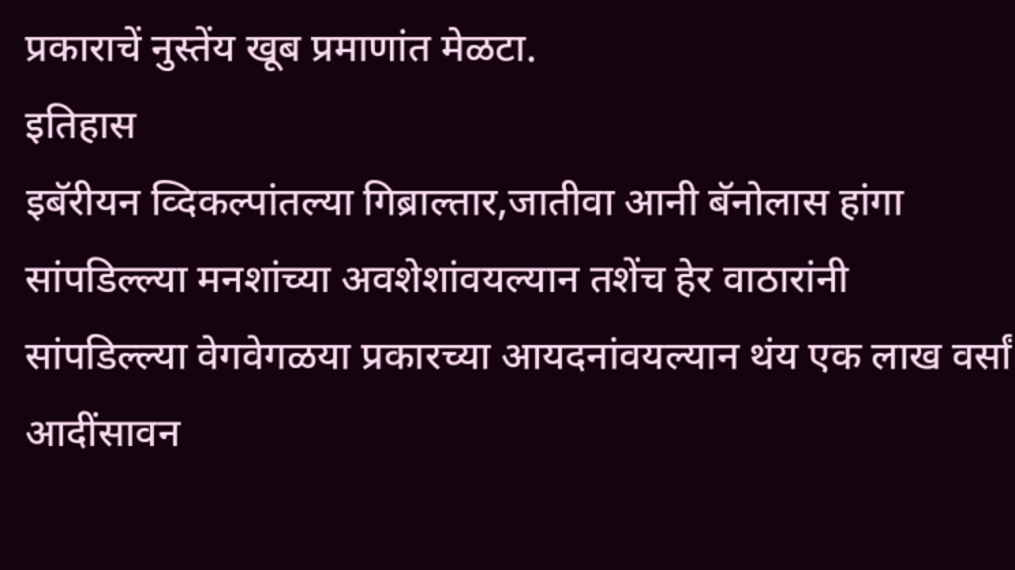प्रकाराचें नुस्तेंय खूब प्रमाणांत मेळटा.
इतिहास
इबॅरीयन व्दिकल्पांतल्या गिब्राल्तार,जातीवा आनी बॅनोलास हांगा सांपडिल्ल्या मनशांच्या अवशेशांवयल्यान तशेंच हेर वाठारांनी सांपडिल्ल्या वेगवेगळया प्रकारच्या आयदनांवयल्यान थंय एक लाख वर्सां आदींसावन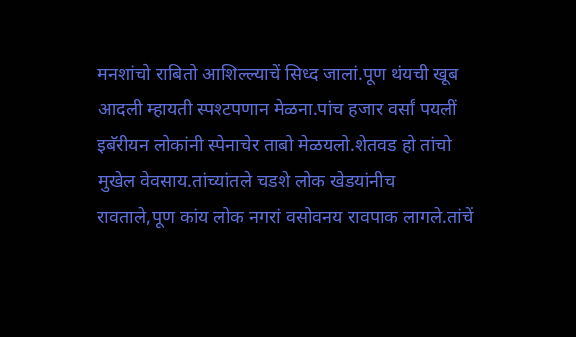मनशांचो राबितो आशिल्ल्याचें सिध्द जालां.पूण थंयची खूब आदली म्हायती स्पश्टपणान मेळना.पांच हजार वर्सां पयलीं इबॅरीयन लोकांनी स्पेनाचेर ताबो मेळयलो.शेतवड हो तांचो मुखेल वेवसाय.तांच्यांतले चडशे लोक खेडयांनीच रावताले,पूण कांय लोक नगरां वसोवनय रावपाक लागले.तांचें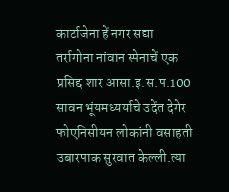कार्टाजेना हें नगर सद्या तर्रागोना नांवान स्पेनाचें एक प्रसिद्द शार आसा.इ.स.प.100 सावन भूंयमध्यर्याचे उदेंत देगेर फोएनिसीयन लोकांनी वसाहती उबारपाक सुरवात केल्ली.त्या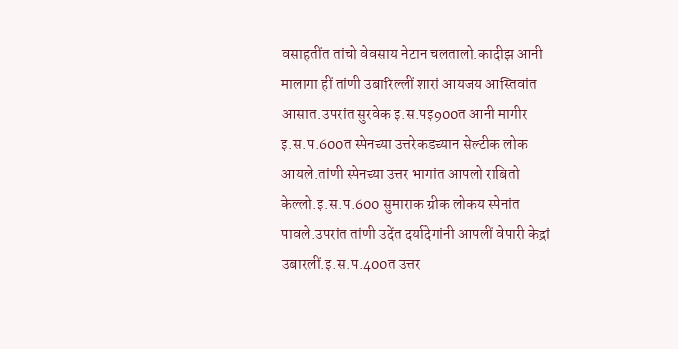वसाहतींत तांचो वेवसाय नेटान चलतालो.कादीझ आनी मालागा हीं तांणी उबारिल्लीं शारां आयजय आस्तिवांत आसात.उपरांत सुरवेक इ.स.पइ900त आनी मागीर इ.स.प.600त स्पेनच्या उत्तरेकडच्यान सेल्टीक लोक आयले.तांणी स्पेनच्या उत्तर भागांत आपलो राबितो केल्लो.इ.स.प.600 सुमाराक ग्रीक लोकय स्पेनांत पावले.उपरांत तांणी उदेंत दर्यादेगांनी आपलीं वेपारी केद्रां उबारलीं.इ.स.प.400त उत्तर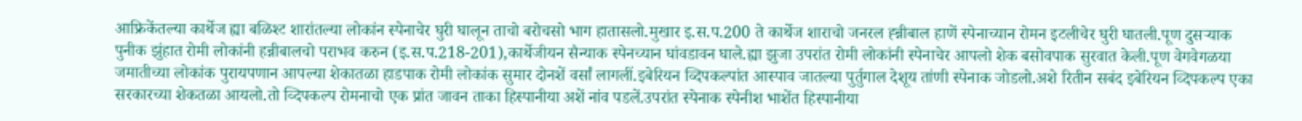आफ्रिकेंतल्या कार्थेज ह्या बळिश्ट शारांतल्या लोकांन स्पेनाचेर घुरी घालून ताचो बरोचसो भाग हातासलो.मुखार इ.स.प.200 ते कार्थेज शाराचो जनरल ह्न्नीबाल हाणें स्पेनाच्यान रोमन इटलीचेर घुरी घातली.पूण दुसऱ्याक पुनीक झुंहात रोमी लोकांनी हन्नीबालचो पराभव करुन (इ.स.प.218-201),कार्थेजीयन सैन्याक स्पेनच्यान घांवडावन घाले.ह्या झुजा उपरांत रोमी लोकांनी स्पेनाचेर आपलो शेक बसोवपाक सुरवात केली.पूण वेगवेगळया जमातीच्या लोकांक पुरायपणान आपल्या शेकातळा हाडपाक रोमी लोकांक सुमार दोनशें वर्सां लागलीं.इबेरियन व्दिपकल्पांत आस्पाव जातल्या पुर्तुगाल देशूय तांणी स्पेनाक जोडलो.अशे रितीन सबंद इबेरियन व्दिपकल्प एका सरकारच्या शेकतळा आयलो.तो व्दिपकल्प रोमनाचो एक प्रांत जावन ताका हिस्पानीया अशें नांव पडलें.उपरांत स्पेनाक स्पेनीश भाशेंत हिस्पानीया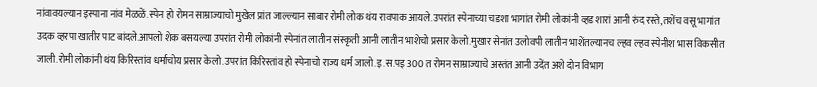नांवावयल्यान इस्पाना नांव मेळळें.स्पेन हो रोमन साम्राज्याचो मुखेल प्रांत जाल्ल्यान साबार रोमी लोक थंय रावपाक आयले.उपरांत स्पेनाच्या चडशा भागांत रोमी लोकांनी व्हड शारां आनी रुंद रस्ते,तशेंच वसू भागांत उदक व्हरपा खातीर पाट बांदले.आपलो शेक बसयल्या उपरांत रोमी लोकांनी स्पेनांत लातीन संस्कृती आनी लातीन भाशेचो प्रसार केलो.मुखार सेनांत उलोवपी लातीन भाशेंतल्यानच ल्हव ल्हव स्पेनीश भास विकसीत जाली.रोमी लोकांनी थंय किरिस्तांव धर्माचोय प्रसार केलो.उपरांत किरिस्तांव हो स्पेनाचो राज्य धर्म जालो.इ.स.पइ 300 त रोमन साम्राज्याचे अस्तंत आनी उदेंत अशे दोन विभाग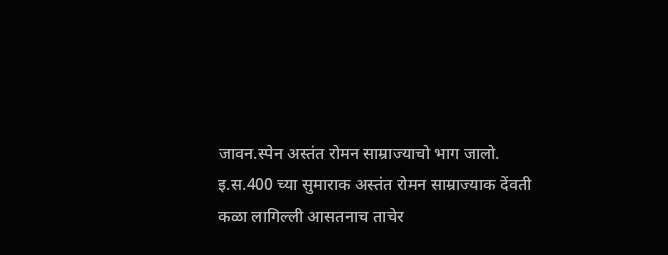जावन.स्पेन अस्तंत रोमन साम्राज्याचो भाग जालो.
इ.स.400 च्या सुमाराक अस्तंत रोमन साम्राज्याक देंवती कळा लागिल्ली आसतनाच ताचेर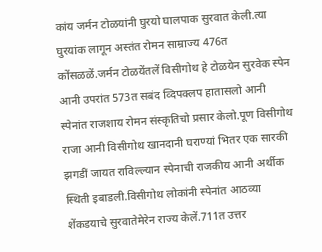कांय जर्मन टोळयांनी घुरयो घालपाक सुरवात केली.त्या घुरयांक लागून अस्तंत रोमन साम्राज्य 476त कोंसळळें.जर्मन टोळयेंतलें विसीगोथ हे टोळयेन सुरवेक स्पेन आनी उपरांत 573त सबंद व्दिपक्लप हातासलो आनी स्पेनांत राजशाय रोमन संस्कृतिचो प्रसार केलो.पूण विसीगोथ राजा आनी विसीगोथ खानदानी घराण्यां भितर एक सारकी झगडीं जायत राविल्ल्यान स्पेनाची राजकीय आनी अर्थीक स्थिती इबाडली.विसीगोथ लोकांनी स्पेनांत आठव्या शेंकडयाचे सुरवातेमेरेन राज्य केलें.711त उत्तर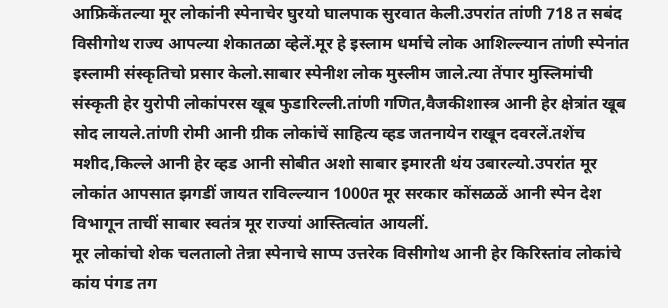आफ्रिकेंतल्या मूर लोकांनी स्पेनाचेर घुरयो घालपाक सुरवात केली.उपरांत तांणी 718 त सबंद विसीगोथ राज्य आपल्या शेकातळा व्हेलें.मूर हे इस्लाम धर्माचे लोक आशिल्ल्यान तांणी स्पेनांत इस्लामी संस्कृतिचो प्रसार केलो.साबार स्पेनीश लोक मुस्लीम जाले.त्या तेंपार मुस्लिमांची संस्कृती हेर युरोपी लोकांपरस खूब फुडारिल्ली.तांणी गणित,वैजकीशास्त्र आनी हेर क्षेत्रांत खूब सोद लायले.तांणी रोमी आनी ग्रीक लोकांचें साहित्य व्हड जतनायेन राखून दवरलें.तशेंच मशीद,किल्ले आनी हेर व्हड आनी सोबीत अशो साबार इमारती थंय उबारल्यो.उपरांत मूर लोकांत आपसात झगडीं जायत राविल्ल्यान 1000त मूर सरकार कोंसळळें आनी स्पेन देश विभागून ताचीं साबार स्वतंत्र मूर राज्यां आस्तित्वांत आयलीं.
मूर लोकांचो शेक चलतालो तेन्ना स्पेनाचे साप्प उत्तरेक विसीगोथ आनी हेर किरिस्तांव लोकांचे कांय पंगड तग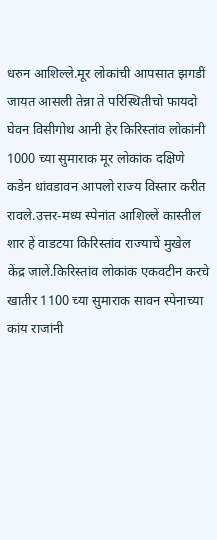धरुन आशिल्ले.मूर लोकांची आपसात झगडीं जायत आसली तेन्ना ते परिस्थितीचो फायदो घेवन विसीगोथ आनी हेर किरिस्तांव लोकांनी 1000 च्या सुमाराक मूर लोकांक दक्षिणे कडेन धांवडावन आपलो राज्य विस्तार करीत रावले.उत्तर-मध्य स्पेनांत आशिल्लें कास्तील शार हें वाडटया किरिस्तांव राज्याचें मुखेल केंद्र जालें.किरिस्तांव लोकांक एकवटीन करचे खातीर 1100 च्या सुमाराक सावन स्पेनाच्या कांय राजांनी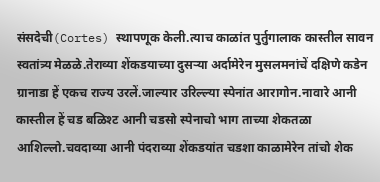संसदेची(Cortes) स्थापणूक केली.त्याच काळांत पुर्तुगालाक कास्तील सावन स्वतांत्र्य मेळळे.तेराव्या शेंकडयाच्या दुसऱ्या अर्दामेरेन मुसलमनांचें दक्षिणे कडेन ग्रानाडा हें एकच राज्य उरलें.जाल्यार उरिल्ल्या स्पेनांत आरागोन.नावारे आनी कास्तील हें चड बळिश्ट आनी चडसो स्पेनाचो भाग ताच्या शेकतळा आशिल्लो.चवदाव्या आनी पंदराव्या शेंकडयांत चडशा काळामेरेन तांचो शेक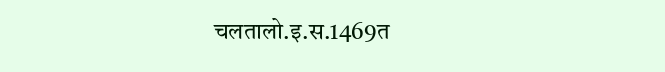चलतालो.इ.स.1469त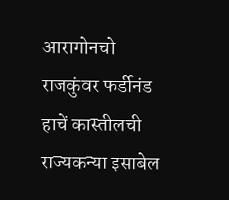आरागोनचो राजकुंवर फर्डीनंड हाचें कास्तीलची राज्यकन्या इसाबेल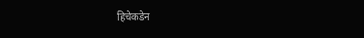हिचेकडेन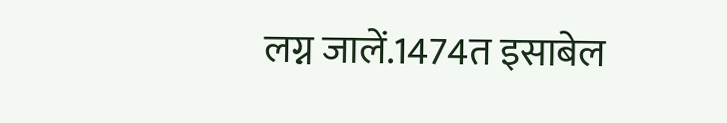लग्न जालें.1474त इसाबेल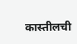कास्तीलची